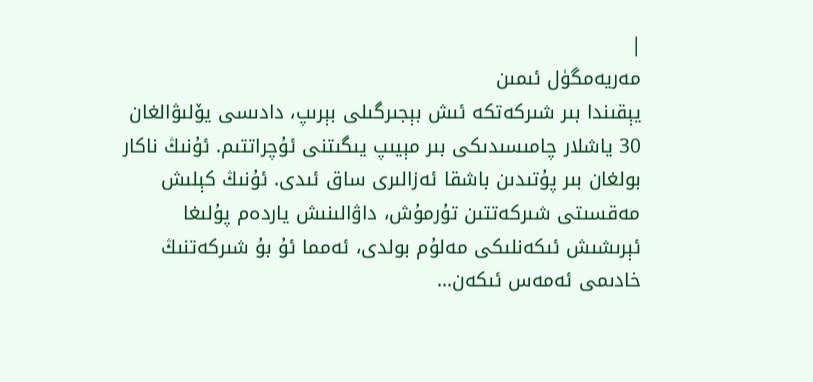|
مەريەمگۈل ئىمىن
يېقىندا بىر شىركەتكە ئىش بېجىرگىلى بېرىپ، دادىسى يۆلىۋالغان 30 ياشلار چامىسىدىكى بىر مېيىپ يىگىتنى ئۇچراتتىم. ئۇنىڭ ناكار بولغان بىر پۇتىدىن باشقا ئەزالىرى ساق ئىدى. ئۇنىڭ كېلىش مەقسىتى شىركەتتىن تۇرمۇش، داۋالىنىش ياردەم پۇلىغا ئېرىشىش ئىكەنلىكى مەلۇم بولدى، ئەمما ئۇ بۇ شىركەتنىڭ خادىمى ئەمەس ئىكەن...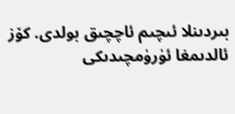بىردىنلا ئىچىم ئاچچىق بولدى. كۆز ئالدىمغا ئۈرۈمچىدىكى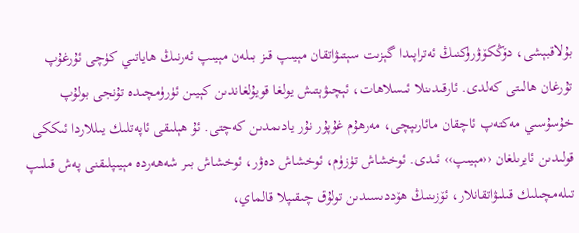بۇلاقبېشى، دۆڭكۆۋرۈكنىڭ ئەتراپىدا گېزىت سېتىۋاتقان مېيىپ قىز بىلەن مېيىپ ئەرنىڭ ھاياتىي كۈچى ئۇرغۇپ تۇرغان ھالىتى كەلدى. ئارقىدىنلا ئىسلاھات، ئېچىۋېتىش يولغا قويۇلغاندىن كېيىن ئۈرۈمچىدە تۇنجى بولۇپ خۇسۇسىي مەكتەپ ئاچقان مائارىپچى، مەرھۇم غۇپۇر نۇر يادىمدىن كەچتى. ئۇ ھېلىقى ئاپەتلىك يىللاردا ئىككى قولىدىن ئايرىلغان ‹‹مېيىپ›› ئىدى. ئوخشاش تۈزۈم، ئوخشاش دەۋر، ئوخشاش بىر شەھەردە مېيىپلىقنى پەش قىلىپ تىلەمچىلىك قىلىۋاتقانلار، ئۆزىنىڭ ھۆددىسىدىن تولۇق چىقىپلا قالماي،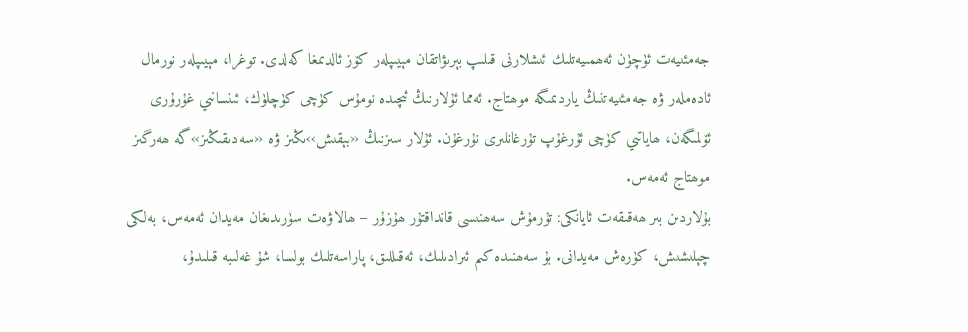جەمئىيەت ئۈچۈن ئەھمىيەتلىك ئىشلارنى قىلىپ بېرىۋاتقان مېيىپلەر كۆز ئالدىمغا كەلدى. توغرا، مېيىپلەر نورمال ئادەملەر ۋە جەمئىيەتنىڭ ياردىمىگە موھتاج. ئەمما ئۇلارنىڭ ئىچىدە نومۇس كۈچى كۈچلۈك، ئىنسانىي غۇرۇرى ئۆلمىگەن، ھاياتىي كۈچى ئۇرغۇپ تۇرغانلىرى نۇرغۇن. ئۇلار سىزنىڭ ‹‹بېقىش››ىڭىز ۋە ‹‹سەدىقىڭىز››گە ھەرگىز موھتاج ئەمەس.
بۇلاردىن بىر ھەقىقەت ئايانكى: تۇرمۇش سەھنىسى قانداقتۇر ھۇزۇر – ھالاۋەت سۈرىدىغان مەيدان ئەمەس، بەلكى چېلىشىش، كۈرەش مەيدانى. بۇ سەھنىدە كىم ئىرادىلىك، ئەقىللىق، پاراسەتلىك بولسا، شۇ غەلىبە قىلىدۇ،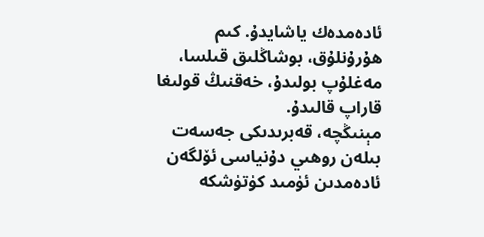ئادەمدەك ياشايدۇ. كىم ھۇرۇنلۇق، بوشاڭلىق قىلسا، مەغلۇپ بولىدۇ، خەقنىڭ قولىغا قاراپ قالىدۇ.
مېنىڭچە، قەبرىدىكى جەسەت بىلەن روھىي دۇنياسى ئۆلگەن ئادەمدىن ئۈمىد كۈتۈشكە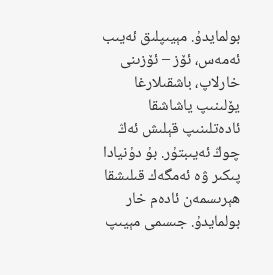بولمايدۇ. مېيىپلىق ئەيىب ئەمەس، ئۆز – ئۆزىنى خارلاپ، باشقىلارغا يۆلىنىپ ياشاشقا ئادەتلىنىپ قېلىش ئەڭ چوڭ ئەيىبتۇر. بۇ دۇنيادا پىكىر ۋە ئەمگەك قىلىشقا ھېرىسمەن ئادەم خار بولمايدۇ. جىسمى مېيىپ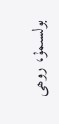بولسىمۇ، روھى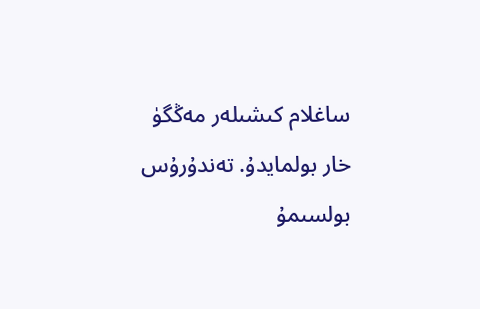ساغلام كىشىلەر مەڭگۈ خار بولمايدۇ. تەندۇرۇس بولسىمۇ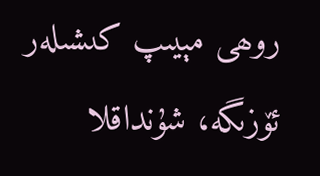روھى مېيىپ كىشىلەر ئۆزىگە، شۇنداقلا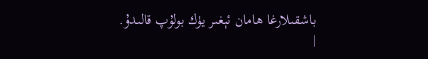باشقىلارغا ھامان ئېغىر يۈك بولۇپ قالىدۇ.
|